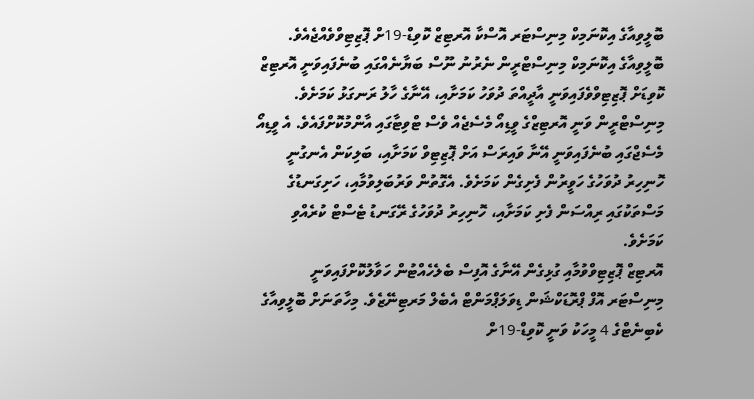ބޮލީވިއާގެ އިކޮނަމިކް މިނިސްޓަރ އޮސްކާ އޮރޓިޒް ކޮވިޑް-19ށް ޕޮޒިޓިވްވެއްޖެއެވެ.
ބޮލީވިއާގެ އިކޮނަމިކް މިނިސްޓްރީން ނެރުނު ނޫސް ބަޔާނެއްގައި ބުނެފައިވަނީ އޮރޓިޒް ކޮވިޑަށް ޕޮޒިޓިވްވެފައިވަނީ އާދީއްތަ ދުވަހު ކަމަށާއި، އޭނާގެ ހާލު ރަނގަޅު ކަމަށެވެ. މިނިސްޓްރީން ވަނީ އޮރޓިޒްގެ ވީޑިއޯ މެސެޖެއް ވެސް ޓްވިޓާގައި އާންމުކޮށްފައެވެ. އެ ވީޑިއޯ މެސެޖްގައި ބުނެފައިވަނީ އޭނާ ވައިރަސް އަށް ޕޮޒިޓިވް ކަމަށާއި، ބަލިކަން އެނގުނީ ހޮނިހިރު ދުވަހުގެ ހަވީރުން ފެށިގެން ކަމަށެވެ. އެގޮތުން ވަރުބަލިވުމާއި، ހަށިގަނޑުގެ މަސްތަކުގައި ރިއްސަން ފެށި ކަމަށާއި، ހޮނިހިރު ދުވަހުގެ ރޭގަނޑު ޓެސްޓް ކުރެއްވި ކަމަށެވެ.
އޮރޓިޒް ޕޮޒިޓިވްވުމާއި ގުޅިގެން އޭނާގެ އޮފިސް ބެލެހެއްޓުން ހަވާލުކޮށްފައިވަނީ މިނިސްޓަރ އޮފް ޕްރޮޑަކްޝަން ޑިވަލަޕްމަންޓް އެބެލް މަރޓިނޭޒެވެ. މިހާތަނަށް ބޮލީވިއާގެ ކެބިނެޓްގެ 4 މީހަކު ވަނީ ކޮވިޑް-19ށް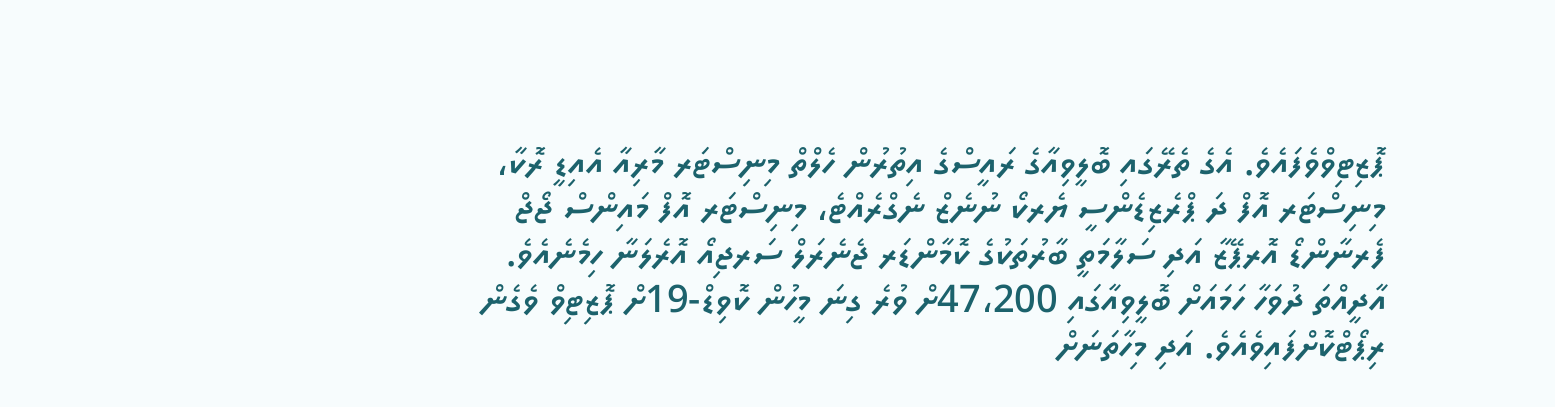ޕޮޒިޓިވްވެފައެވެ. އެގެ ތެރޭގައި ބޮލީވިއާގެ ރައީސްގެ އިތުރުން ހެލްތް މިނިސްޓަރ މާރިއާ އެއިޑީ ރޮކާ، މިނިސްޓަރ އޮފް ދަ ޕްރެޒިޑެންސީ ޔެރކޯ ނުނެޒް ނެގްރެއްޓެ، މިނިސްޓަރ އޮފް މައިންސް ޖޯޖް ފެރނާންޑޯ އޮރޕޭޒާ އަދި ސަލާމަތީ ބާރުތަކުގެ ކޮމާންޑަރ ޖެނެރަލް ސަރޖިއޯ އޮރެލަނާ ހިމެނެއެވެ.
އާދީއްތަ ދުވަހާ ހަމައަށް ބޮލީވިއާގައި 47،200ށް ވުރެ ގިނަ މީހުން ކޮވިޑް-19ށް ޕޮޒިޓިވް ވެގެން ރިޕޯޓްކޮށްފައިވެއެވެ. އަދި މިހާތަނަށް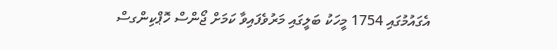އެގައުމުގައި 1754 މީހަކު ބަލީގައި މަރުވެފައިވާ ކަމަށް ޖޯންސް ހޮޕްކިންގސް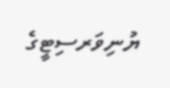ޔުނިވަރސިޓީގެ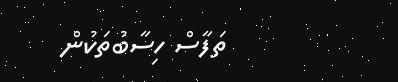ތަފާސް ހިސާބުތަކުން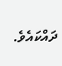ދައްކައެވެ.